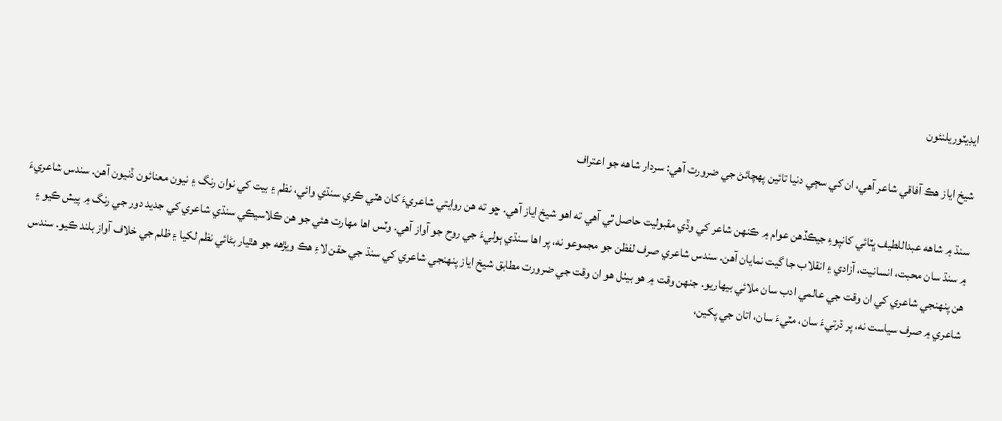ايڊيٽوريلنئون

شيخ اياز هڪ آفاقي شاعر آهي، ان کي سڄي دنيا تائين پهچائڻ جي ضرورت آهي: سردار شاهه جو اعتراف

سنڌ ۾ شاهه عبداللطيف ڀٽائي کانپوءِ جيڪڏهن عوام ۾ ڪنهن شاعر کي وڏي مقبوليت حاصل ٿي آهي ته اهو شيخ اياز آهي. ڇو ته هن روايتي شاعريءَ کان هٽي ڪري سنڌي وائي، نظم ۽ بيت کي نوان رنگ ۽ نيون معنائون ڏنيون آهن. سندس شاعريءَ ۾ سنڌ سان محبت، انسانيت، آزادي ۽ انقلاب جا گيت نمايان آهن. سندس شاعري صرف لفظن جو مجموعو نه، پر اها سنڌي ٻوليءَ جي روح جو آواز آهي. وٽس اها مهارت هئي جو هن ڪلاسيڪي سنڌي شاعري کي جديد دور جي رنگ ۾ پيش ڪيو ۽ هن پنهنجي شاعري کي ان وقت جي عالمي ادب سان ملائي بيهاريو. جنهن وقت ۾ هو بيٺل هو ان وقت جي ضرورت مطابق شيخ اياز پنهنجي شاعري کي سنڌ جي حقن لاءِ هڪ ويڙهه جو هٿيار بڻائي نظم لکيا ۽ ظلم جي خلاف آواز بلند ڪيو. سندس شاعري ۾ صرف سياست نه، پر ڌرتيءَ سان، مٽيءَ سان، اتان جي پکين،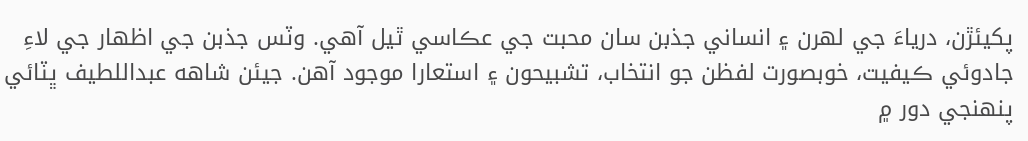پکيئڙن، درياءَ جي لهرن ۽ انساني جذبن سان محبت جي عڪاسي ٿيل آهي. وٽس جذبن جي اظهار جي لاءِ جادوئي ڪيفيت، خوبصورت لفظن جو انتخاب، تشبيحون ۽ استعارا موجود آهن. جيئن شاهه عبداللطيف ڀٽائي پنهنجي دور ۾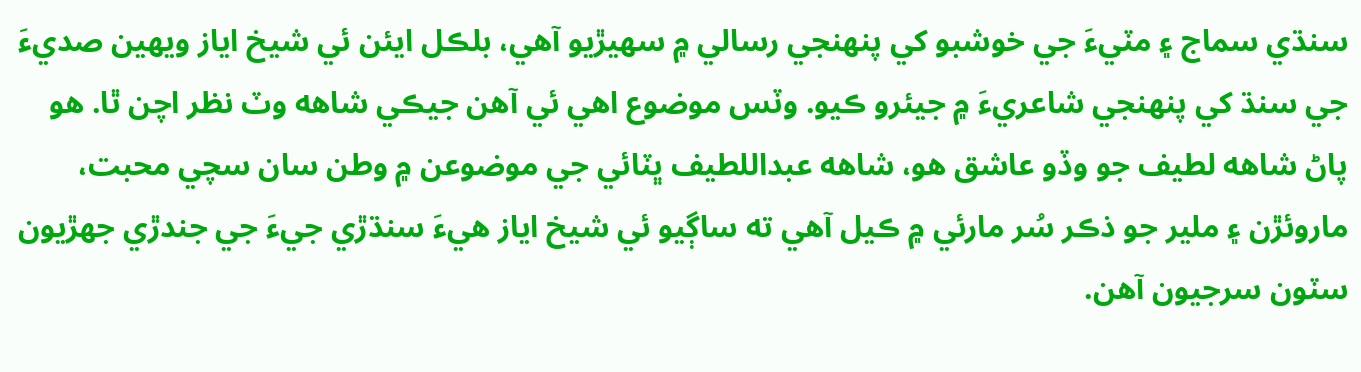سنڌي سماج ۽ مٽيءَ جي خوشبو کي پنهنجي رسالي ۾ سهيڙيو آهي، بلڪل ايئن ئي شيخ اياز ويهين صديءَ جي سنڌ کي پنهنجي شاعريءَ ۾ جيئرو ڪيو. وٽس موضوع اهي ئي آهن جيڪي شاهه وٽ نظر اچن ٿا. هو پاڻ شاهه لطيف جو وڏو عاشق هو، شاهه عبداللطيف ڀٽائي جي موضوعن ۾ وطن سان سچي محبت، ماروئڙن ۽ ملير جو ذڪر سُر مارئي ۾ ڪيل آهي ته ساڳيو ئي شيخ اياز هيءَ سنڌڙي جيءَ جي جندڙي جهڙيون سٽون سرجيون آهن.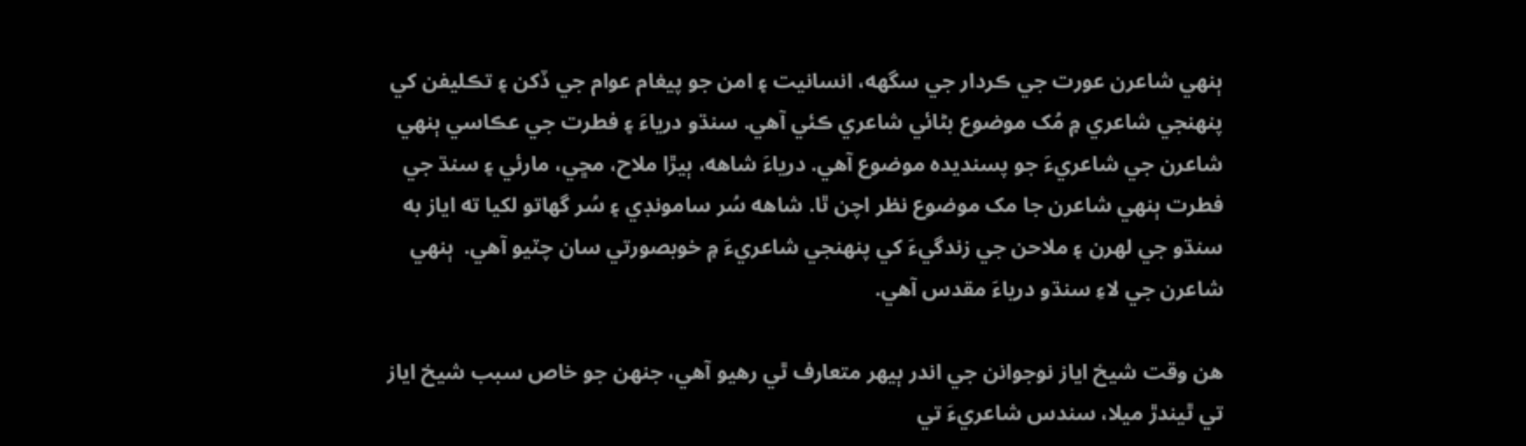ٻنهي شاعرن عورت جي ڪردار جي سگهه، انسانيت ۽ امن جو پيغام عوام جي ڏکن ۽ تڪليفن کي پنهنجي شاعري ۾ مُک موضوع بڻائي شاعري ڪئي آهي. سنڌو درياءَ ۽ فطرت جي عڪاسي ٻنهي شاعرن جي شاعريءَ جو پسنديده موضوع آهي. درياءَ شاهه، ٻيڙا ملاح، مڇي، مارئي ۽ سنڌ جي فطرت ٻنهي شاعرن جا مک موضوع نظر اچن ٿا. شاهه سُر سامونڊي ۽ سُر گهاتو لکيا ته اياز به سنڌو جي لهرن ۽ ملاحن جي زندگيءَ کي پنهنجي شاعريءَ ۾ خوبصورتي سان چٽيو آهي.  ٻنهي شاعرن جي لاءِ سنڌو درياءَ مقدس آهي.

هن وقت شيخ اياز نوجوانن جي اندر ٻيهر متعارف ٿي رهيو آهي، جنهن جو خاص سبب شيخ اياز تي ٿيندڙ ميلا، سندس شاعريءَ تي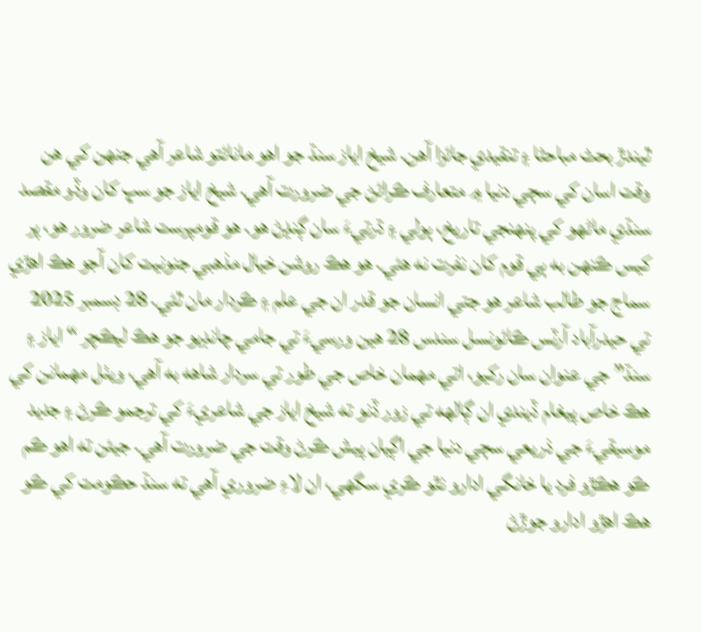ٿيندڙ بحث مباحثا ۽ تنقيدي جائزا آهن. شيخ اياز سنڌ جو اهو مانائتو شاعر آهي جنهن کي هن وقت اسان کي سڄي دنيا ۾ متعارف ڪرائڻ جي ضرورت آهي. شيخ اياز جو سڀ کان وڏو مقصد سنڌي ماڻهو کي پنهنجي تاريخ، ٻولي ۽ ڌرتيءَ سان ڳنڍڻ هو. هو قومپرست شاعر ضرور هو، پر کيس ڪنهن به ٻي قوم کان نفرت نه هئي. هو هڪ روشن خيال مذهبي جنونيت کان آجو هڪ اهڙي سماج جو طالب شاعر هو جتي انسان جو قدر ان جي علم ۽ ڪردار مان ٿئي. 28 ڊسمبر 2025 تي حيدرآباد آرٽس ڪائونسل سندس 28 هين ورسيءَ تي جامي چانڊيو جو هڪ ليڪچر “اياز ۽ سنڌ” جي عنوان سان رکيو، اتي مهمان خاص جي طور تي سردار شاهه به آهي، ويٺل مهمانن کي هڪ خاص پيغام ڏيندي ان ڳالهه تي زور ڏنو ته شيخ اياز جي شاعريءَ کي ترجمو ڪرڻ ۽ جديد موسيقيءَ جي ذريعي سڄي دنيا جي اڳيان پيش ڪرڻ وقت جي ضرورت آهي. جيئن ته اهو ڪم ڪو هڪڙو فرد يا خانگي ادارو نٿو ڪري سگهي، ان لاءِ ضروري آهي ته سنڌ حڪومت کي ڪو هڪ اهڙو ادارو جوڙڻ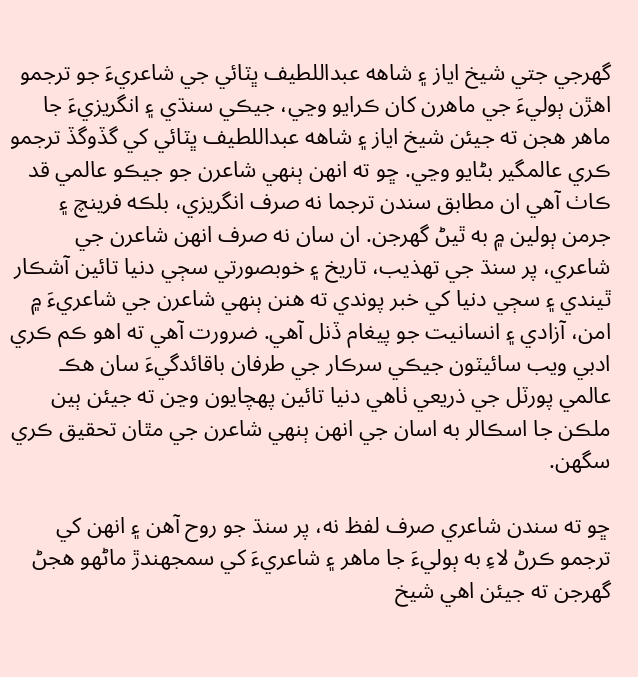گهرجي جتي شيخ اياز ۽ شاهه عبداللطيف ڀٽائي جي شاعريءَ جو ترجمو اهڙن ٻوليءَ جي ماهرن کان ڪرايو وڃي، جيڪي سنڌي ۽ انگريزيءَ جا ماهر هجن ته جيئن شيخ اياز ۽ شاهه عبداللطيف ڀٽائي کي گڏوگڏ ترجمو ڪري عالمگير بڻايو وڃي. ڇو ته انهن ٻنهي شاعرن جو جيڪو عالمي قد ڪاٺ آهي ان مطابق سندن ترجما نه صرف انگريزي، بلڪه فرينچ ۽ جرمن ٻولين ۾ به ٿيڻ گهرجن. ان سان نه صرف انهن شاعرن جي شاعري، پر سنڌ جي تهذيب، تاريخ ۽ خوبصورتي سڄي دنيا تائين آشڪار ٿيندي ۽ سڄي دنيا کي خبر پوندي ته هنن ٻنهي شاعرن جي شاعريءَ ۾ امن، آزادي ۽ انسانيت جو پيغام ڏنل آهي. ضرورت آهي ته اهو ڪم ڪري ادبي ويب سائيٽون جيڪي سرڪار جي طرفان باقائدگيءَ سان هڪ عالمي پورٽل جي ذريعي ٺاهي دنيا تائين پهچايون وڃن ته جيئن ٻين ملڪن جا اسڪالر به اسان جي انهن ٻنهي شاعرن جي مٿان تحقيق ڪري سگهن.

ڇو ته سندن شاعري صرف لفظ نه، پر سنڌ جو روح آهن ۽ انهن کي ترجمو ڪرڻ لاءِ به ٻوليءَ جا ماهر ۽ شاعريءَ کي سمجهندڙ ماڻهو هجڻ گهرجن ته جيئن اهي شيخ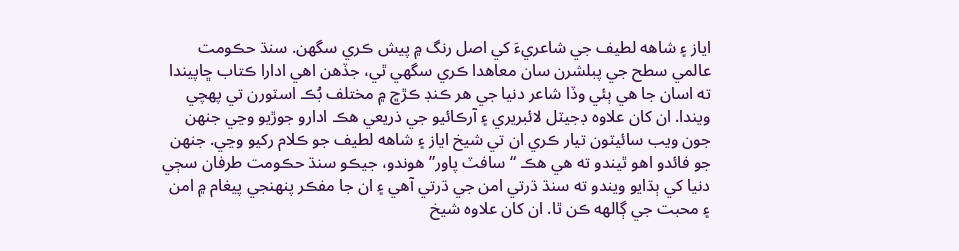اياز ۽ شاهه لطيف جي شاعريءَ کي اصل رنگ ۾ پيش ڪري سگهن. سنڌ حڪومت عالمي سطح جي پبلشرن سان معاهدا ڪري سگهي ٿي، جڏهن اهي ادارا ڪتاب ڇاپيندا ته اسان جا هي ٻئي وڏا شاعر دنيا جي هر ڪنڊ ڪڙڇ ۾ مختلف بُڪ اسٽورن تي پهچي ويندا. ان کان علاوه ڊجيٽل لائبريري ۽ آرڪائيو جي ذريعي هڪ ادارو جوڙيو وڃي جنهن جون ويب سائيٽون تيار ڪري ان تي شيخ اياز ۽ شاهه لطيف جو ڪلام رکيو وڃي. جنهن جو فائدو اهو ٿيندو ته هي هڪ “سافٽ پاور” هوندو، جيڪو سنڌ حڪومت طرفان سڄي دنيا کي ٻڌايو ويندو ته سنڌ ڌرتي امن جي ڌرتي آهي ۽ ان جا مفڪر پنهنجي پيغام ۾ امن ۽ محبت جي ڳالهه ڪن ٿا. ان کان علاوه شيخ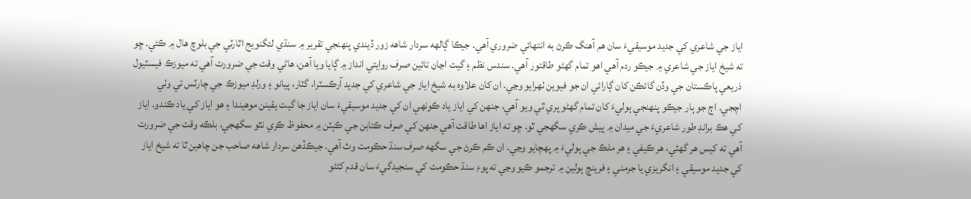اياز جي شاعري کي جديد موسيقيءَ سان هم آهنگ ڪرڻ به انتهائي ضروري آهي. جيڪا ڳالهه سردار شاهه زور ڏيندي پنهنجي تقرير ۾ سنڌي لئگنويج اٿارٽي جي بلوچ هال ۾ ڪئي. ڇو ته شيخ اياز جي شاعري ۾ جيڪو ردم آهي اهو تمام گهڻو طاقتور آهي. سندس نظم ۽ گيت اڃان تائين صرف روايتي انداز ۾ ڳايا ويا آهن، هاڻي وقت جي ضرورت آهي ته ميوزڪ فيسٽيول ذريعي پاڪستان جي وڏن گائڪن کان ڳارائي ان جو فيوين ٺهرايو وڃي. ان کان علاوه به شيخ اياز جي شاعري کي جديد آرڪسٽرا، گٽار، پيانو ۽ ورلڊ ميوزڪ جي چارٽس تي وٺي اچجي. اڄ جو ٻار جيڪو پنهنجي ٻوليءَ کان تمام گهڻو پري ٿي ويو آهي، جنهن کي اياز ياد ڪونهي ان کي جديد موسيقيءَ سان اياز جا گيت يقينن موهيندا ۽ هو اياز کي ياد ڪندو. اياز کي هڪ برانڊ طور شاعريءَ جي ميدان ۾ پيش ڪري سگهجي ٿو. ڇو ته اياز اها طاقت آهي جنهن کي صرف ڪتابن جي ڪٻٽن ۾ محفوظ ڪري نٿو سگهجي، بلڪه وقت جي ضرورت آهي ته کيس هر گهٽي، هر ڪيفي ۽ هر ملڪ جي ٻوليءَ ۾ پهچايو وڃي. ان ڪم ڪرڻ جي سگهه صرف سنڌ حڪومت وٽ آهي. جيڪڏهن سردار شاهه صاحب جن چاهين ٿا ته شيخ اياز کي جديد موسيقي ۽ انگريزي يا جرمني ۽ فرينچ ٻولين ۾ ترجمو ڪيو وڃي ته پوءِ سنڌ حڪومت کي سنجيدگيءَ سان قدم کڻڻو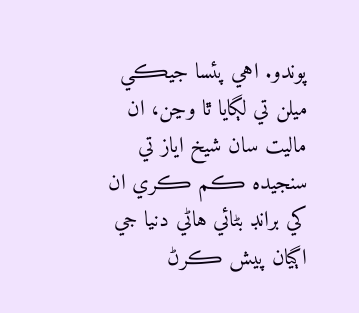پوندو. اهي پئسا جيڪي ميلن تي لڳايا ٿا وڃن، ان ماليت سان شيخ اياز تي سنجيده ڪم ڪري ان کي برانڊ بڻائي هاڻي دنيا جي اڳيان پيش ڪرڻ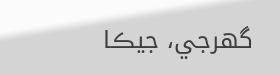گهرجي، جيڪا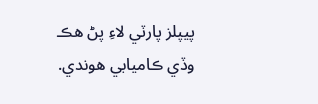پيپلز پارٽي لاءِ پڻ هڪ وڏي ڪاميابي هوندي.